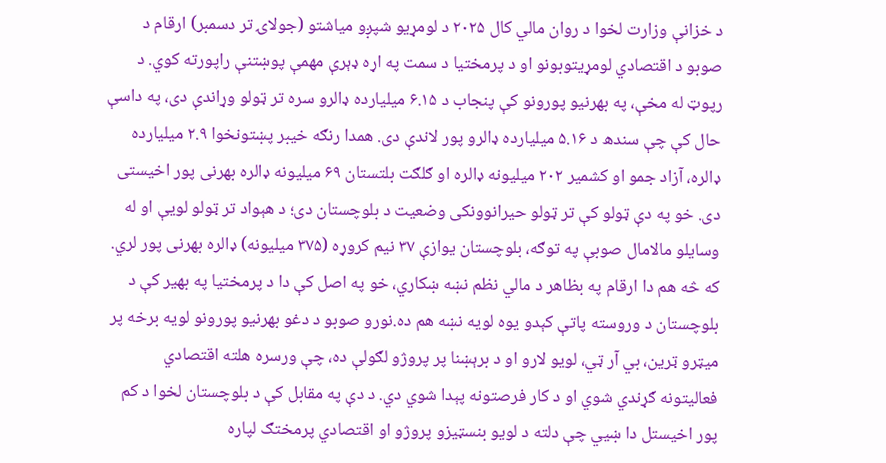د خزانې وزارت لخوا د روان مالي کال ۲۰۲۵ د لومړیو شپږو میاشتو (جولاۍ تر دسمبر) ارقام د صوبو د اقتصادي لومړیتوبونو او د پرمختیا د سمت په اړه ډېرې مهمې پوښتنې راپورته کوي. د رپوټ له مخې، په بهرنیو پورونو کې پنجاب د ۶.۱۵ میلیارده ډالرو سره تر ټولو وړاندې دی، په داسې حال کې چې سندھ د ۵.۱۶ میلیارده ډالرو پور لاندې دی. همدا رنګه خیبر پښتونخوا ۲.۹ میلیارده ډالره، آزاد جمو او کشمیر ۲۰۲ میلیونه ډالره او ګلګت بلتستان ۶۹ میلیونه ډالره بهرنی پور اخیستی دی. خو په دې ټولو کې تر ټولو حیرانوونکی وضعیت د بلوچستان دی؛ د هېواد تر ټولو لویې او له وسایلو مالامال صوبې په توګه، بلوچستان یوازې ۳۷ نیم کروړه (۳۷۵ میلیونه) ډالره بهرنی پور لري. که څه هم دا ارقام په بظاهر د مالي نظم نښه ښکاري، خو په اصل کې دا د پرمختیا په بهیر کې د بلوچستان د وروسته پاتې کېدو یوه لویه نښه هم ده.نورو صوبو د دغو بهرنیو پورونو لویه برخه پر میټرو ټرین، بي آر ټي، لویو لارو او د برېښنا پر پروژو لګولې ده، چې ورسره هلته اقتصادي فعالیتونه ګړندي شوي او د کار فرصتونه پېدا شوي دي. د دې په مقابل کې د بلوچستان لخوا د کم پور اخیستل دا ښيي چې دلته د لویو بنسټیزو پروژو او اقتصادي پرمختګ لپاره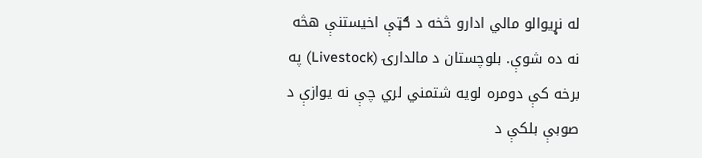له نړیوالو مالي ادارو څخه د ګټې اخیستنې هڅه نه ده شوې. بلوچستان د مالدارۍ (Livestock) په برخه کې دومره لویه شتمني لري چې نه یوازې د صوبې بلکې د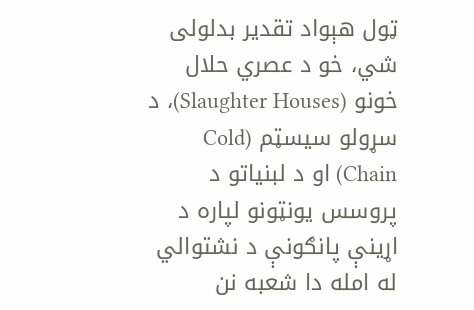ټول هېواد تقدیر بدلولی شي، خو د عصري حلال خونو (Slaughter Houses)، د سړولو سیسټم (Cold Chain) او د لبنیاتو د پروسس یونټونو لپاره د اړینې پانګونې د نشتوالي له امله دا شعبه نن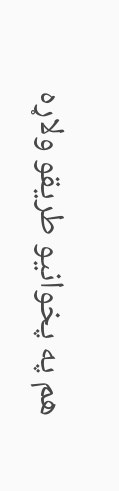هم په پخوانیو طریقو ولاړه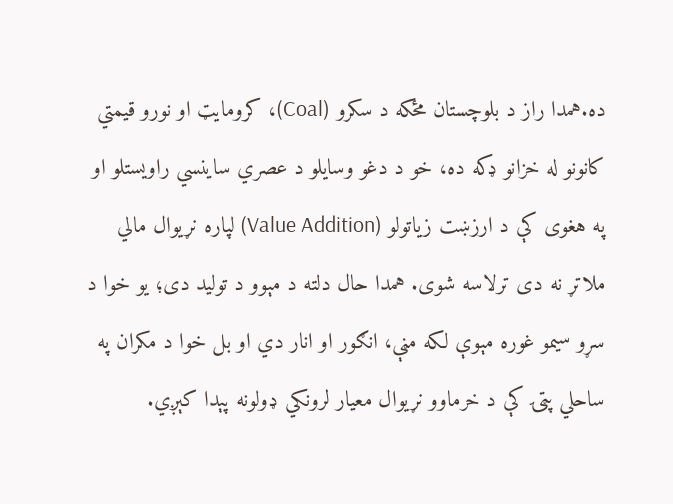ده.همدا راز د بلوچستان مځکه د سکرو (Coal)، کرومایټ او نورو قیمتي کانونو له خزانو ډکه ده، خو د دغو وسایلو د عصري ساینسي راویستلو او په هغوی کې د ارزښت زیاتولو (Value Addition) لپاره نړیوال مالي ملاتړ نه دی ترلاسه شوی. همدا حال دلته د مېوو د تولید دی؛ یو خوا د سړو سیمو غوره مېوې لکه مڼې، انګور او انار دي او بل خوا د مکران په ساحلي پټۍ کې د خرماوو نړیوال معیار لرونکي ډولونه پېدا کېږي.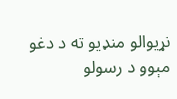نړیوالو منډیو ته د دغو مېوو د رسولو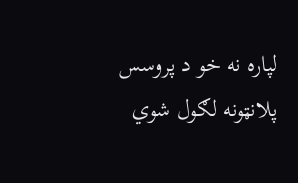لپاره نه خو د پروسس پلانټونه لګول شوي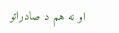او نه هم د صادراتو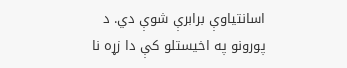اسانتیاوې برابرې شوې دي. د پورونو په اخیستلو کې دا زړه نا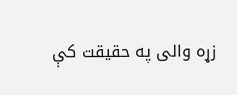زړه والی په حقیقت کې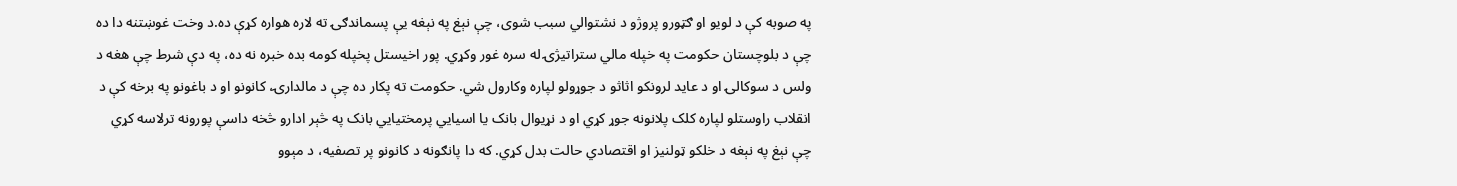په صوبه کې د لویو او ګټورو پروژو د نشتوالي سبب شوی، چې نېغ په نېغه یې پسماندګۍ ته لاره هواره کړې ده.د وخت غوښتنه دا ده چې د بلوچستان حکومت په خپله مالي ستراتیژۍ له سره غور وکړي. پور اخیستل پخپله کومه بده خبره نه ده، په دې شرط چې هغه د ولس د سوکالۍ او د عاید لرونکو اثاثو د جوړولو لپاره وکارول شي. حکومت ته پکار ده چې د مالدارۍ، کانونو او د باغونو په برخه کې د انقلاب راوستلو لپاره کلک پلانونه جوړ کړي او د نړیوال بانک یا اسیايي پرمختیایي بانک په څېر ادارو څخه داسې پورونه ترلاسه کړي چې نېغ په نېغه د خلکو ټولنیز او اقتصادي حالت بدل کړي. که دا پانګونه د کانونو پر تصفیه، د مېوو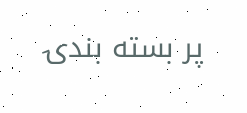پر بسته بندۍ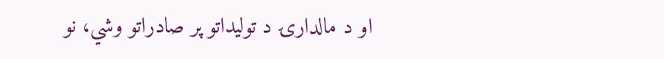او د مالدارۍ د تولیداتو پر صادراتو وشي، نو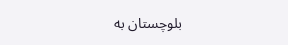بلوچستان به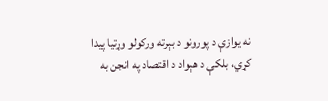نه یوازې د پورونو د بېرته ورکولو وړتیا پیدا کړي، بلکې د هېواد د اقتصاد په انجن به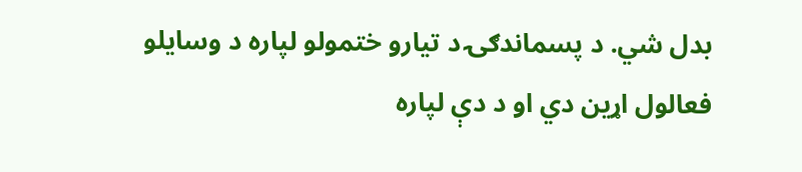بدل شي. د پسماندګۍ د تیارو ختمولو لپاره د وسایلو فعالول اړین دي او د دې لپاره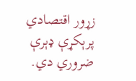زړور اقتصادي پرېکړې ډېرې ضروري دي.